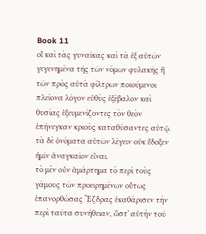Book 11
οἳ καὶ τὰς γυναῖκας καὶ τὰ ἐξ αὐτῶν γεγενημένα τῆς τῶν νόμων φυλακῆς ἢ τῶν πρὸς αὐτὰ φίλτρων ποιούμενοι πλείονα λόγον εὐθὺς ἐξέβαλον καὶ θυσίας ἐξευμενίζοντες τὸν θεὸν ἐπήνεγκαν κριοὺς καταθύσαντες αὐτῷ. τὰ δὲ ὀνόματα αὐτῶν λέγειν οὐκ ἔδοξεν ἡμῖν ἀναγκαῖον εἶναι.
τὸ μὲν οὖν ἁμάρτημα τὸ περὶ τοὺς γάμους τῶν προειρημένων οὕτως ἐπανορθώσας Ἔζδρας ἐκαθάρισεν τὴν περὶ ταῦτα συνήθειαν, ὥστʼ αὐτὴν τοῦ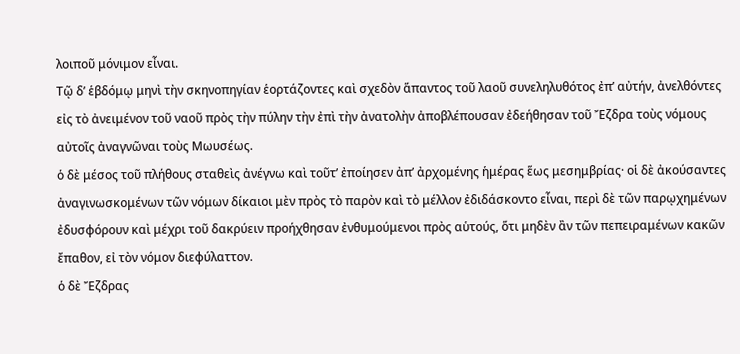λοιποῦ μόνιμον εἶναι.
Τῷ δʼ ἑβδόμῳ μηνὶ τὴν σκηνοπηγίαν ἑορτάζοντες καὶ σχεδὸν ἅπαντος τοῦ λαοῦ συνεληλυθότος ἐπʼ αὐτήν, ἀνελθόντες εἰς τὸ ἀνειμένον τοῦ ναοῦ πρὸς τὴν πύλην τὴν ἐπὶ τὴν ἀνατολὴν ἀποβλέπουσαν ἐδεήθησαν τοῦ Ἔζδρα τοὺς νόμους αὐτοῖς ἀναγνῶναι τοὺς Μωυσέως.
ὁ δὲ μέσος τοῦ πλήθους σταθεὶς ἀνέγνω καὶ τοῦτʼ ἐποίησεν ἀπʼ ἀρχομένης ἡμέρας ἕως μεσημβρίας· οἱ δὲ ἀκούσαντες ἀναγινωσκομένων τῶν νόμων δίκαιοι μὲν πρὸς τὸ παρὸν καὶ τὸ μέλλον ἐδιδάσκοντο εἶναι, περὶ δὲ τῶν παρῳχημένων ἐδυσφόρουν καὶ μέχρι τοῦ δακρύειν προήχθησαν ἐνθυμούμενοι πρὸς αὑτούς, ὅτι μηδὲν ἂν τῶν πεπειραμένων κακῶν ἔπαθον, εἰ τὸν νόμον διεφύλαττον.
ὁ δὲ Ἔζδρας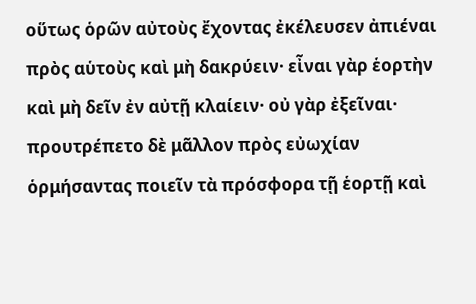οὕτως ὁρῶν αὐτοὺς ἔχοντας ἐκέλευσεν ἀπιέναι πρὸς αὑτοὺς καὶ μὴ δακρύειν· εἶναι γὰρ ἑορτὴν καὶ μὴ δεῖν ἐν αὐτῇ κλαίειν· οὐ γὰρ ἐξεῖναι· προυτρέπετο δὲ μᾶλλον πρὸς εὐωχίαν ὁρμήσαντας ποιεῖν τὰ πρόσφορα τῇ ἑορτῇ καὶ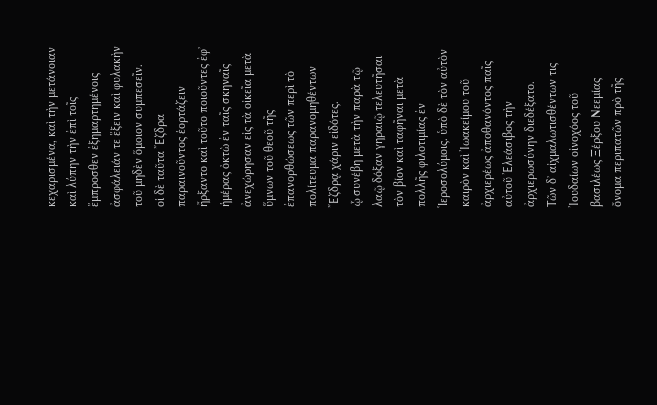κεχαρισμένα, καὶ τὴν μετάνοιαν καὶ λύπην τὴν ἐπὶ τοῖς ἔμπροσθεν ἐξημαρτημένοις ἀσφάλειάν τε ἕξειν καὶ φυλακὴν τοῦ μηδὲν ὅμοιον συμπεσεῖν.
οἱ δὲ ταῦτα Ἔζδρα παραινοῦντος ἑορτάζειν ἤρξαντο καὶ τοῦτο ποιοῦντες ἐφʼ ἡμέρας ὀκτὼ ἐν ταῖς σκηναῖς ἀνεχώρησαν εἰς τὰ οἰκεῖα μετὰ ὕμνων τοῦ θεοῦ τῆς ἐπανορθώσεως τῶν περὶ τὸ πολίτευμα παρανομηθέντων Ἔζδρᾳ χάριν εἰδότες.
ᾧ συνέβη μετὰ τὴν παρὰ τῷ λαῷ δόξαν γηραιῷ τελευτῆσαι τὸν βίον καὶ ταφῆναι μετὰ πολλῆς φιλοτιμίας ἐν Ἱεροσολύμοις. ὑπὸ δὲ τὸν αὐτὸν καιρὸν καὶ Ἰωακείμου τοῦ ἀρχιερέως ἀποθανόντος παῖς αὐτοῦ Ἐλεάσιβος τὴν ἀρχιερωσύνην διεδέξατο.
Τῶν δʼ αἰχμαλωτισθέντων τις Ἰουδαίων οἰνοχόος τοῦ βασιλέως Ξέρξου Νεεμίας ὄνομα περιπατῶν πρὸ τῆς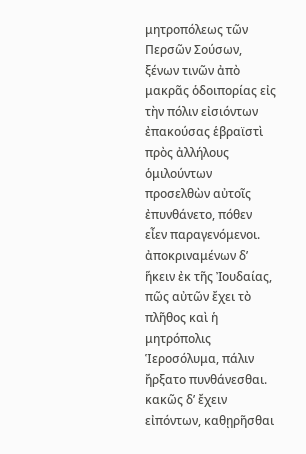μητροπόλεως τῶν Περσῶν Σούσων, ξένων τινῶν ἀπὸ μακρᾶς ὁδοιπορίας εἰς τὴν πόλιν εἰσιόντων ἐπακούσας ἑβραϊστὶ πρὸς ἀλλήλους ὁμιλούντων προσελθὼν αὐτοῖς ἐπυνθάνετο, πόθεν εἶεν παραγενόμενοι.
ἀποκριναμένων δʼ ἥκειν ἐκ τῆς Ἰουδαίας, πῶς αὐτῶν ἔχει τὸ πλῆθος καὶ ἡ μητρόπολις Ἱεροσόλυμα, πάλιν ἤρξατο πυνθάνεσθαι.
κακῶς δʼ ἔχειν εἰπόντων, καθῃρῆσθαι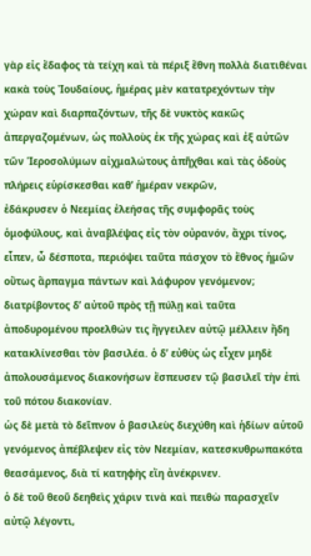γὰρ εἰς ἔδαφος τὰ τείχη καὶ τὰ πέριξ ἔθνη πολλὰ διατιθέναι κακὰ τοὺς Ἰουδαίους, ἡμέρας μὲν κατατρεχόντων τὴν χώραν καὶ διαρπαζόντων, τῆς δὲ νυκτὸς κακῶς ἀπεργαζομένων, ὡς πολλοὺς ἐκ τῆς χώρας καὶ ἐξ αὐτῶν τῶν Ἱεροσολύμων αἰχμαλώτους ἀπῆχθαι καὶ τὰς ὁδοὺς πλήρεις εὑρίσκεσθαι καθʼ ἡμέραν νεκρῶν,
ἐδάκρυσεν ὁ Νεεμίας ἐλεήσας τῆς συμφορᾶς τοὺς ὁμοφύλους, καὶ ἀναβλέψας εἰς τὸν οὐρανόν, ἄχρι τίνος, εἶπεν, ὦ δέσποτα, περιόψει ταῦτα πάσχον τὸ ἔθνος ἡμῶν οὕτως ἅρπαγμα πάντων καὶ λάφυρον γενόμενον;
διατρίβοντος δʼ αὐτοῦ πρὸς τῇ πύλῃ καὶ ταῦτα ἀποδυρομένου προελθών τις ἤγγειλεν αὐτῷ μέλλειν ἤδη κατακλίνεσθαι τὸν βασιλέα. ὁ δʼ εὐθὺς ὡς εἶχεν μηδὲ ἀπολουσάμενος διακονήσων ἔσπευσεν τῷ βασιλεῖ τὴν ἐπὶ τοῦ πότου διακονίαν.
ὡς δὲ μετὰ τὸ δεῖπνον ὁ βασιλεὺς διεχύθη καὶ ἡδίων αὑτοῦ γενόμενος ἀπέβλεψεν εἰς τὸν Νεεμίαν, κατεσκυθρωπακότα θεασάμενος, διὰ τί κατηφὴς εἴη ἀνέκρινεν.
ὁ δὲ τοῦ θεοῦ δεηθεὶς χάριν τινὰ καὶ πειθὼ παρασχεῖν αὐτῷ λέγοντι,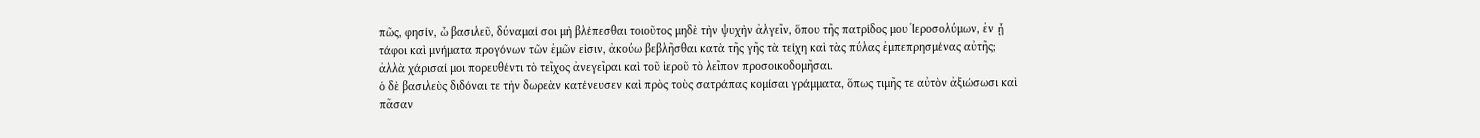πῶς, φησίν, ὦ βασιλεῦ, δύναμαί σοι μὴ βλέπεσθαι τοιοῦτος μηδὲ τὴν ψυχὴν ἀλγεῖν, ὅπου τῆς πατρίδος μου Ἱεροσολύμων, ἐν ᾗ τάφοι καὶ μνήματα προγόνων τῶν ἐμῶν εἰσιν, ἀκούω βεβλῆσθαι κατὰ τῆς γῆς τὰ τείχη καὶ τὰς πύλας ἐμπεπρησμένας αὐτῆς; ἀλλὰ χάρισαί μοι πορευθέντι τὸ τεῖχος ἀνεγεῖραι καὶ τοῦ ἱεροῦ τὸ λεῖπον προσοικοδομῆσαι.
ὁ δὲ βασιλεὺς διδόναι τε τὴν δωρεὰν κατένευσεν καὶ πρὸς τοὺς σατράπας κομίσαι γράμματα, ὅπως τιμῆς τε αὐτὸν ἀξιώσωσι καὶ πᾶσαν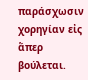παράσχωσιν χορηγίαν εἰς ἅπερ βούλεται.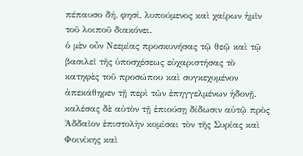πέπαυσο δή, φησί, λυπούμενος καὶ χαίρων ἡμῖν τοῦ λοιποῦ διακόνει.
ὁ μὲν οὖν Νεεμίας προσκυνήσας τῷ θεῷ καὶ τῷ βασιλεῖ τῆς ὑποσχέσεως εὐχαριστήσας τὸ κατηφὲς τοῦ προσώπου καὶ συγκεχυμένον ἀπεκάθηρεν τῇ περὶ τῶν ἐπηγγελμένων ἡδονῇ. καλέσας δὲ αὐτὸν τῇ ἐπιούσῃ δίδωσιν αὐτῷ πρὸς Ἀδδαῖον ἐπιστολὴν κομίσαι τὸν τῆς Συρίας καὶ Φοινίκης καὶ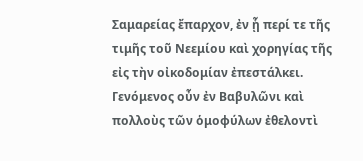Σαμαρείας ἔπαρχον, ἐν ᾗ περί τε τῆς τιμῆς τοῦ Νεεμίου καὶ χορηγίας τῆς εἰς τὴν οἰκοδομίαν ἐπεστάλκει.
Γενόμενος οὖν ἐν Βαβυλῶνι καὶ πολλοὺς τῶν ὁμοφύλων ἐθελοντὶ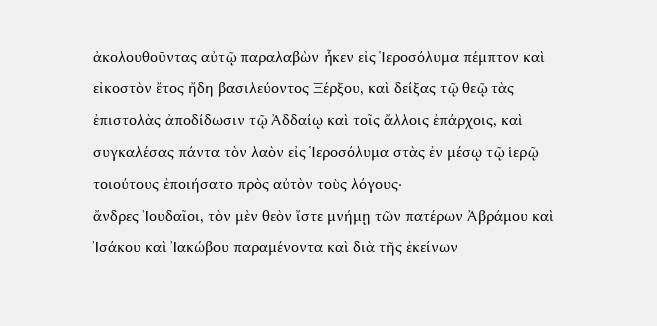ἀκολουθοῦντας αὐτῷ παραλαβὼν ἧκεν εἰς Ἱεροσόλυμα πέμπτον καὶ εἰκοστὸν ἔτος ἤδη βασιλεύοντος Ξέρξου, καὶ δείξας τῷ θεῷ τὰς ἐπιστολὰς ἀποδίδωσιν τῷ Ἀδδαίῳ καὶ τοῖς ἄλλοις ἐπάρχοις, καὶ συγκαλέσας πάντα τὸν λαὸν εἰς Ἱεροσόλυμα στὰς ἐν μέσῳ τῷ ἱερῷ τοιούτους ἐποιήσατο πρὸς αὐτὸν τοὺς λόγους·
ἄνδρες Ἰουδαῖοι, τὸν μὲν θεὸν ἴστε μνήμῃ τῶν πατέρων Ἀβράμου καὶ Ἰσάκου καὶ Ἰακώβου παραμένοντα καὶ διὰ τῆς ἐκείνων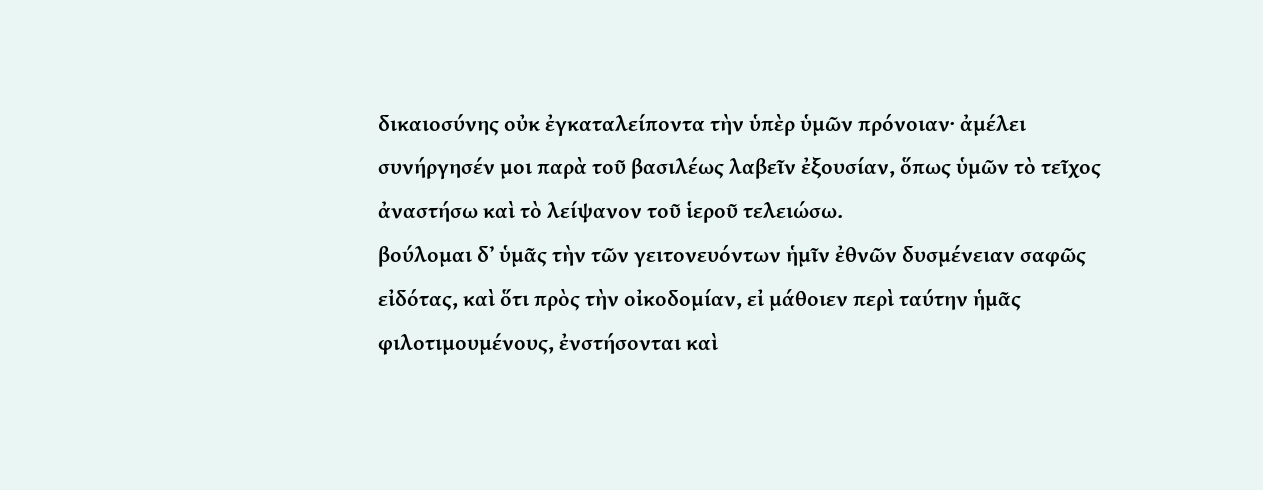δικαιοσύνης οὐκ ἐγκαταλείποντα τὴν ὑπὲρ ὑμῶν πρόνοιαν· ἀμέλει συνήργησέν μοι παρὰ τοῦ βασιλέως λαβεῖν ἐξουσίαν, ὅπως ὑμῶν τὸ τεῖχος ἀναστήσω καὶ τὸ λείψανον τοῦ ἱεροῦ τελειώσω.
βούλομαι δʼ ὑμᾶς τὴν τῶν γειτονευόντων ἡμῖν ἐθνῶν δυσμένειαν σαφῶς εἰδότας, καὶ ὅτι πρὸς τὴν οἰκοδομίαν, εἰ μάθοιεν περὶ ταύτην ἡμᾶς φιλοτιμουμένους, ἐνστήσονται καὶ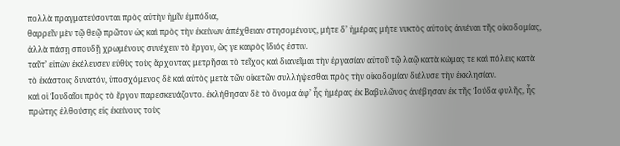πολλὰ πραγματεύσονται πρὸς αὐτὴν ἡμῖν ἐμπόδια,
θαρρεῖν μὲν τῷ θεῷ πρῶτον ὡς καὶ πρὸς τὴν ἐκείνων ἀπέχθειαν στησομένους, μήτε δʼ ἡμέρας μήτε νυκτὸς αὐτοὺς ἀνιέναι τῆς οἰκοδομίας, ἀλλὰ πάσῃ σπουδῇ χρωμένους συνέχειν τὸ ἔργον, ὥς γε καιρὸς ἴδιός ἐστιν.
ταῦτʼ εἰπὼν ἐκέλευσεν εὐθὺς τοὺς ἄρχοντας μετρῆσαι τὸ τεῖχος καὶ διανεῖμαι τὴν ἐργασίαν αὐτοῦ τῷ λαῷ κατὰ κώμας τε καὶ πόλεις κατὰ τὸ ἑκάστοις δυνατόν, ὑποσχόμενος δὲ καὶ αὐτὸς μετὰ τῶν οἰκετῶν συλλήψεσθαι πρὸς τὴν οἰκοδομίαν διέλυσε τὴν ἐκκλησίαν.
καὶ οἱ Ἰουδαῖοι πρὸς τὸ ἔργον παρεσκευάζοντο. ἐκλήθησαν δὲ τὸ ὄνομα ἀφʼ ἧς ἡμέρας ἐκ Βαβυλῶνος ἀνέβησαν ἐκ τῆς Ἰούδα φυλῆς, ἧς πρώτης ἐλθούσης εἰς ἐκείνους τοὺς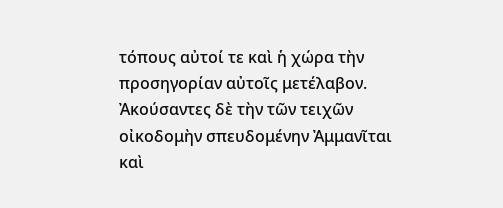τόπους αὐτοί τε καὶ ἡ χώρα τὴν προσηγορίαν αὐτοῖς μετέλαβον.
Ἀκούσαντες δὲ τὴν τῶν τειχῶν οἰκοδομὴν σπευδομένην Ἀμμανῖται καὶ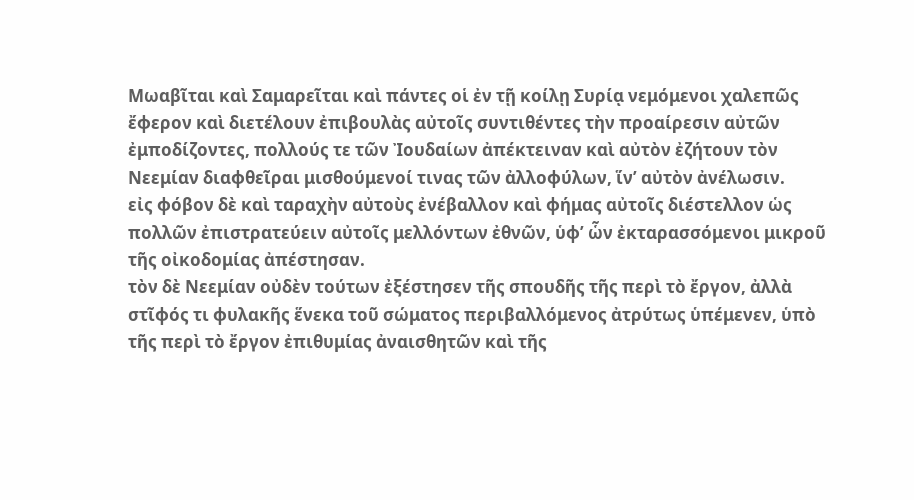Μωαβῖται καὶ Σαμαρεῖται καὶ πάντες οἱ ἐν τῇ κοίλῃ Συρίᾳ νεμόμενοι χαλεπῶς ἔφερον καὶ διετέλουν ἐπιβουλὰς αὐτοῖς συντιθέντες τὴν προαίρεσιν αὐτῶν ἐμποδίζοντες, πολλούς τε τῶν Ἰουδαίων ἀπέκτειναν καὶ αὐτὸν ἐζήτουν τὸν Νεεμίαν διαφθεῖραι μισθούμενοί τινας τῶν ἀλλοφύλων, ἵνʼ αὐτὸν ἀνέλωσιν.
εἰς φόβον δὲ καὶ ταραχὴν αὐτοὺς ἐνέβαλλον καὶ φήμας αὐτοῖς διέστελλον ὡς πολλῶν ἐπιστρατεύειν αὐτοῖς μελλόντων ἐθνῶν, ὑφʼ ὧν ἐκταρασσόμενοι μικροῦ τῆς οἰκοδομίας ἀπέστησαν.
τὸν δὲ Νεεμίαν οὐδὲν τούτων ἐξέστησεν τῆς σπουδῆς τῆς περὶ τὸ ἔργον, ἀλλὰ στῖφός τι φυλακῆς ἕνεκα τοῦ σώματος περιβαλλόμενος ἀτρύτως ὑπέμενεν, ὑπὸ τῆς περὶ τὸ ἔργον ἐπιθυμίας ἀναισθητῶν καὶ τῆς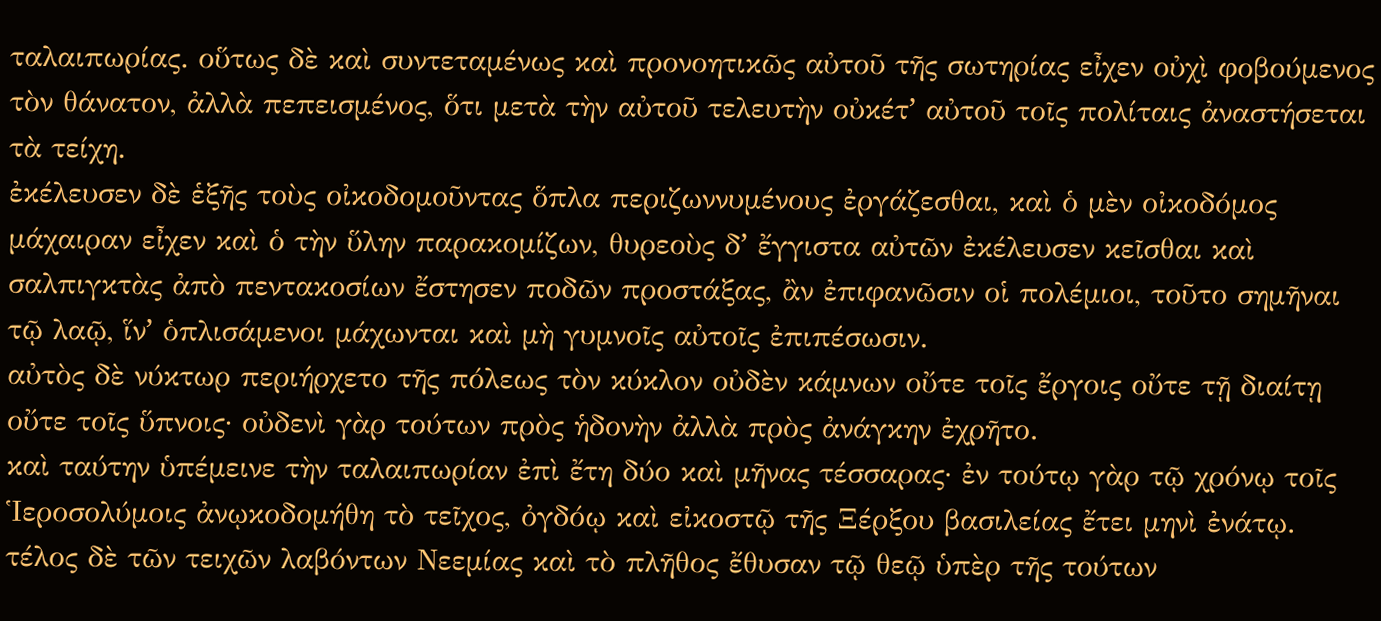ταλαιπωρίας. οὕτως δὲ καὶ συντεταμένως καὶ προνοητικῶς αὐτοῦ τῆς σωτηρίας εἶχεν οὐχὶ φοβούμενος τὸν θάνατον, ἀλλὰ πεπεισμένος, ὅτι μετὰ τὴν αὐτοῦ τελευτὴν οὐκέτʼ αὐτοῦ τοῖς πολίταις ἀναστήσεται τὰ τείχη.
ἐκέλευσεν δὲ ἑξῆς τοὺς οἰκοδομοῦντας ὅπλα περιζωννυμένους ἐργάζεσθαι, καὶ ὁ μὲν οἰκοδόμος μάχαιραν εἶχεν καὶ ὁ τὴν ὕλην παρακομίζων, θυρεοὺς δʼ ἔγγιστα αὐτῶν ἐκέλευσεν κεῖσθαι καὶ σαλπιγκτὰς ἀπὸ πεντακοσίων ἔστησεν ποδῶν προστάξας, ἂν ἐπιφανῶσιν οἱ πολέμιοι, τοῦτο σημῆναι τῷ λαῷ, ἵνʼ ὁπλισάμενοι μάχωνται καὶ μὴ γυμνοῖς αὐτοῖς ἐπιπέσωσιν.
αὐτὸς δὲ νύκτωρ περιήρχετο τῆς πόλεως τὸν κύκλον οὐδὲν κάμνων οὔτε τοῖς ἔργοις οὔτε τῇ διαίτῃ οὔτε τοῖς ὕπνοις· οὐδενὶ γὰρ τούτων πρὸς ἡδονὴν ἀλλὰ πρὸς ἀνάγκην ἐχρῆτο.
καὶ ταύτην ὑπέμεινε τὴν ταλαιπωρίαν ἐπὶ ἔτη δύο καὶ μῆνας τέσσαρας· ἐν τούτῳ γὰρ τῷ χρόνῳ τοῖς Ἱεροσολύμοις ἀνῳκοδομήθη τὸ τεῖχος, ὀγδόῳ καὶ εἰκοστῷ τῆς Ξέρξου βασιλείας ἔτει μηνὶ ἐνάτῳ.
τέλος δὲ τῶν τειχῶν λαβόντων Νεεμίας καὶ τὸ πλῆθος ἔθυσαν τῷ θεῷ ὑπὲρ τῆς τούτων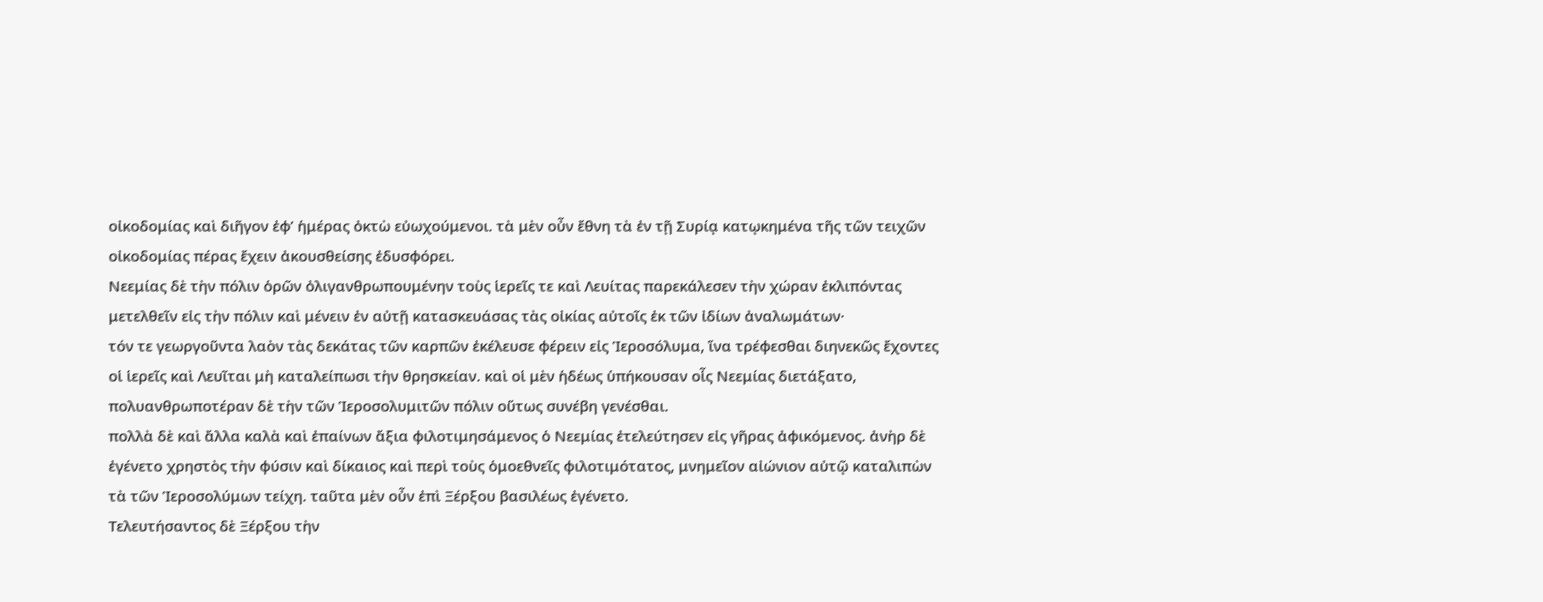οἰκοδομίας καὶ διῆγον ἐφʼ ἡμέρας ὀκτὼ εὐωχούμενοι. τὰ μὲν οὖν ἔθνη τὰ ἐν τῇ Συρίᾳ κατῳκημένα τῆς τῶν τειχῶν οἰκοδομίας πέρας ἔχειν ἀκουσθείσης ἐδυσφόρει.
Νεεμίας δὲ τὴν πόλιν ὁρῶν ὀλιγανθρωπουμένην τοὺς ἱερεῖς τε καὶ Λευίτας παρεκάλεσεν τὴν χώραν ἐκλιπόντας μετελθεῖν εἰς τὴν πόλιν καὶ μένειν ἐν αὐτῇ κατασκευάσας τὰς οἰκίας αὐτοῖς ἐκ τῶν ἰδίων ἀναλωμάτων·
τόν τε γεωργοῦντα λαὸν τὰς δεκάτας τῶν καρπῶν ἐκέλευσε φέρειν εἰς Ἱεροσόλυμα, ἵνα τρέφεσθαι διηνεκῶς ἔχοντες οἱ ἱερεῖς καὶ Λευῖται μὴ καταλείπωσι τὴν θρησκείαν. καὶ οἱ μὲν ἡδέως ὑπήκουσαν οἷς Νεεμίας διετάξατο, πολυανθρωποτέραν δὲ τὴν τῶν Ἱεροσολυμιτῶν πόλιν οὕτως συνέβη γενέσθαι.
πολλὰ δὲ καὶ ἄλλα καλὰ καὶ ἐπαίνων ἄξια φιλοτιμησάμενος ὁ Νεεμίας ἐτελεύτησεν εἰς γῆρας ἀφικόμενος. ἀνὴρ δὲ ἐγένετο χρηστὸς τὴν φύσιν καὶ δίκαιος καὶ περὶ τοὺς ὁμοεθνεῖς φιλοτιμότατος, μνημεῖον αἰώνιον αὐτῷ καταλιπὼν τὰ τῶν Ἱεροσολύμων τείχη. ταῦτα μὲν οὖν ἐπὶ Ξέρξου βασιλέως ἐγένετο.
Τελευτήσαντος δὲ Ξέρξου τὴν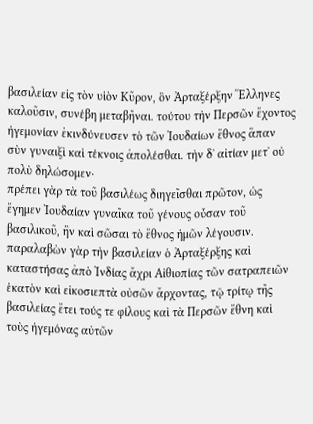βασιλείαν εἰς τὸν υἱὸν Κῦρον, ὃν Ἀρταξέρξην Ἕλληνες καλοῦσιν, συνέβη μεταβῆναι. τούτου τὴν Περσῶν ἔχοντος ἡγεμονίαν ἐκινδύνευσεν τὸ τῶν Ἰουδαίων ἔθνος ἅπαν σὺν γυναιξὶ καὶ τέκνοις ἀπολέσθαι. τὴν δʼ αἰτίαν μετʼ οὐ πολὺ δηλώσομεν·
πρέπει γὰρ τὰ τοῦ βασιλέως διηγεῖσθαι πρῶτον, ὡς ἔγημεν Ἰουδαίαν γυναῖκα τοῦ γένους οὖσαν τοῦ βασιλικοῦ, ἣν καὶ σῶσαι τὸ ἔθνος ἡμῶν λέγουσιν.
παραλαβὼν γὰρ τὴν βασιλείαν ὁ Ἀρταξέρξης καὶ καταστήσας ἀπὸ Ἰνδίας ἄχρι Αἰθιοπίας τῶν σατραπειῶν ἑκατὸν καὶ εἰκοσιεπτὰ οὐσῶν ἄρχοντας, τῷ τρίτῳ τῆς βασιλείας ἔτει τούς τε φίλους καὶ τὰ Περσῶν ἔθνη καὶ τοὺς ἡγεμόνας αὐτῶν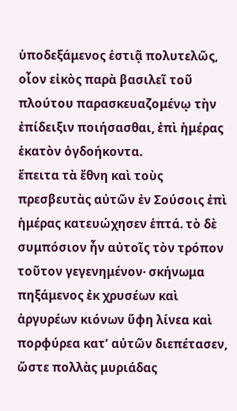ὑποδεξάμενος ἑστιᾷ πολυτελῶς, οἷον εἰκὸς παρὰ βασιλεῖ τοῦ πλούτου παρασκευαζομένῳ τὴν ἐπίδειξιν ποιήσασθαι, ἐπὶ ἡμέρας ἑκατὸν ὀγδοήκοντα.
ἔπειτα τὰ ἔθνη καὶ τοὺς πρεσβευτὰς αὐτῶν ἐν Σούσοις ἐπὶ ἡμέρας κατευώχησεν ἑπτά. τὸ δὲ συμπόσιον ἦν αὐτοῖς τὸν τρόπον τοῦτον γεγενημένον· σκήνωμα πηξάμενος ἐκ χρυσέων καὶ ἀργυρέων κιόνων ὕφη λίνεα καὶ πορφύρεα κατʼ αὐτῶν διεπέτασεν, ὥστε πολλὰς μυριάδας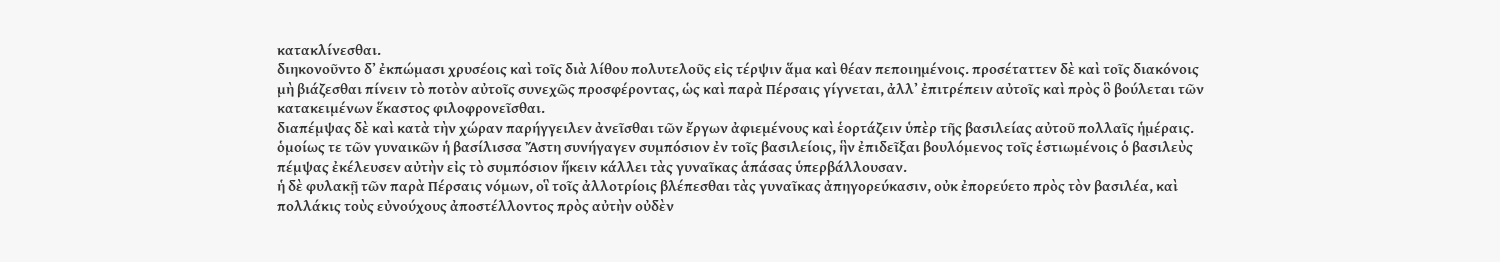κατακλίνεσθαι.
διηκονοῦντο δʼ ἐκπώμασι χρυσέοις καὶ τοῖς διὰ λίθου πολυτελοῦς εἰς τέρψιν ἅμα καὶ θέαν πεποιημένοις. προσέταττεν δὲ καὶ τοῖς διακόνοις μὴ βιάζεσθαι πίνειν τὸ ποτὸν αὐτοῖς συνεχῶς προσφέροντας, ὡς καὶ παρὰ Πέρσαις γίγνεται, ἀλλʼ ἐπιτρέπειν αὐτοῖς καὶ πρὸς ὃ βούλεται τῶν κατακειμένων ἕκαστος φιλοφρονεῖσθαι.
διαπέμψας δὲ καὶ κατὰ τὴν χώραν παρήγγειλεν ἀνεῖσθαι τῶν ἔργων ἀφιεμένους καὶ ἑορτάζειν ὑπὲρ τῆς βασιλείας αὐτοῦ πολλαῖς ἡμέραις.
ὁμοίως τε τῶν γυναικῶν ἡ βασίλισσα Ἄστη συνήγαγεν συμπόσιον ἐν τοῖς βασιλείοις, ἣν ἐπιδεῖξαι βουλόμενος τοῖς ἑστιωμένοις ὁ βασιλεὺς πέμψας ἐκέλευσεν αὐτὴν εἰς τὸ συμπόσιον ἥκειν κάλλει τὰς γυναῖκας ἁπάσας ὑπερβάλλουσαν.
ἡ δὲ φυλακῇ τῶν παρὰ Πέρσαις νόμων, οἳ τοῖς ἀλλοτρίοις βλέπεσθαι τὰς γυναῖκας ἀπηγορεύκασιν, οὐκ ἐπορεύετο πρὸς τὸν βασιλέα, καὶ πολλάκις τοὺς εὐνούχους ἀποστέλλοντος πρὸς αὐτὴν οὐδὲν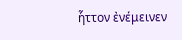ἧττον ἐνέμεινεν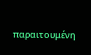παραιτουμένη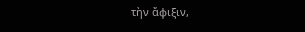τὴν ἄφιξιν,